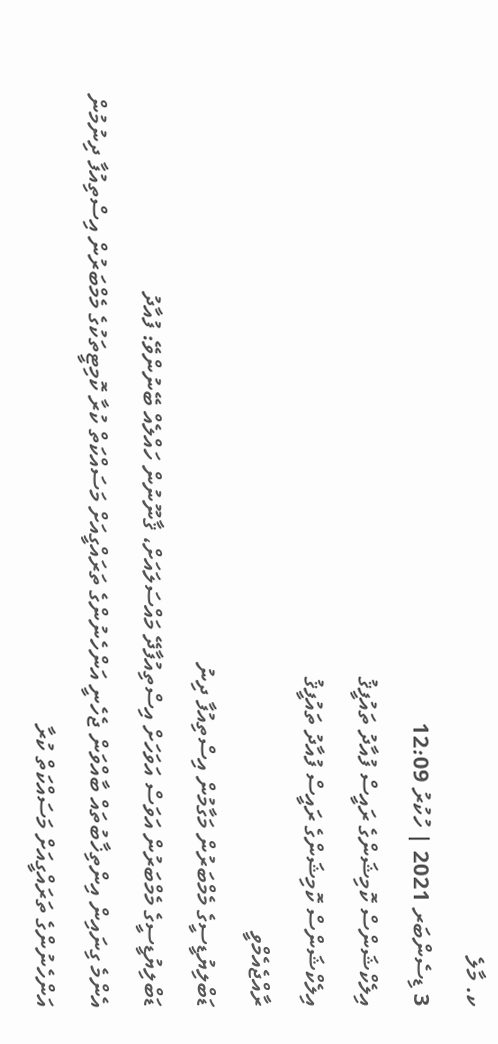ކ. މާލެ
3 ޑިސެންބަރ 2021 | ހުކުރު 12:09
އިލެކްޝަންސް ކޮމިޝަންގެ ރައީސް ފުއާދު ތައުފީޤު
އިލެކްޝަންސް ކޮމިޝަންގެ ރައީސް ފުއާދު ތައުފީޤު
ރާއްޖެއެމްވީ
ޑަބްލިޔުޑީސީގެ މެމްބަރުން މަގާމުން އިސްތިއުފާ ދިނު
ޑަބްލިޔުޑީސީގެ މެމްބަރުން އަވަސް އަވަހަށް އިސްތިއުފާދޭ މައްސަލައަށް، ޤާނޫނުން ހައްލެއް ބޭނުންވޭ: ފުއާދު
އެންމެ ގިނައިން އިންތިޚާބުތައް ބާއްވަން ޖެހެނީ އަންހެނުންގެ ތަރައްގީއަށް މަސައްކަތް ކުރާ ކޮމިޓީތަކުގެ މެމްބަރުން އިސްތިއުފާ ދިނުމުން
އަންހެނުންގެ ތަރައްގީއަށް މަސައްކަތް ކުރާ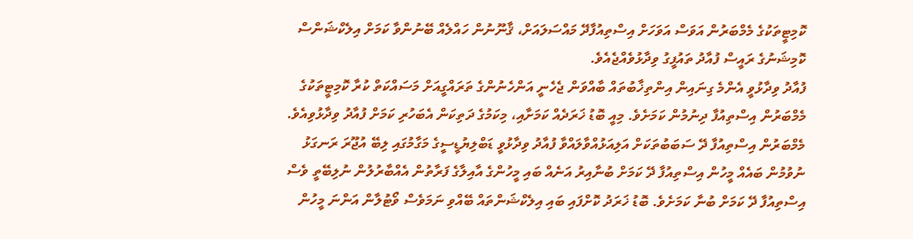ކޮމިޓީތަކުގެ މެމްބަރުން އަވަސް އަވަހަށް އިސްތިއުފާދޭ މައްސަލައަށް، ޤާނޫނުން ހައްލެއް ބޭނުންވާ ކަމަށް އިލެކްޝަންސް ކޮމިޝަނުގެ ރައީސް ފުއާދު ތައުފީގު ވިދާޅުވެއްޖެއެވެ.
ފުއާދު ވިދާޅުވީ އެންމެ ގިނައިން އިންތިޚާބުތައް ބާއްވަން ޖެހެނީ އަންހެނުންގެ ތަރައްގީއަށް މަސައްކަތް ކުރާ ކޮމިޓީތަކުގެ މެމްބަރުން އިސްތިއުފާ ދިނުމުން ކަމަށެވެ. މިއީ ބޮޑު ޚަރަދެއް ކަމަށާއި، މިކަމުގެ ދަތިކަން އެބަހުރި ކަމަށް ފުއާދު ވިދާޅުވިއެވެ.
މެމްބަރުން އިސްތިއުފާ ދޭ ސަބަބުތަކަށް އަލިއަޅުއްވާލައްވާ ފުއާދު ވިދާޅުވީ ޑަބްލިޔުޑީސީގެ މަގާމުގައި ލިބޭ އުޖޫރަ ރަނގަޅު ނުވުމުން ބައެއް މީހުން އިސްތިއުފާ ދޭ ކަމަށް ބުނާއިރު އަނެއް ބައި މީހުންގެ އާއިލާގެ ފަރާތުން އެއްބާރުލުން ނުލިބޭތީ ވެސް އިސްތިއުފާ ދޭ ކަމަށް ބުނާ ކަމަށެވެ. ބޮޑު ޚަރަދު ކޮށްފައި ބައި އިލެކްޝަންތައް ބޭއްވި ނަމަވެސް ވޯޓުލާން އަންނަ މީހުން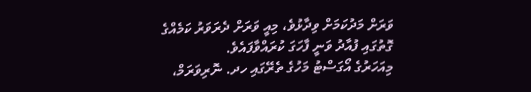ވަރަށް މަދުކަމަށް ވިދާޅުވެ، މިއީ ވަރަށް ދެރަވަރު ކަމެއްގެ ގޮތުގައި ފުއާދު ވަނީ ފާހަގަ ކުރައްވާފައެވެ.
މިއަހަރުގެ އޯގަސްޓު މަހުގެ ތެރޭގައި ހދ. ނޮރިވަރަމް،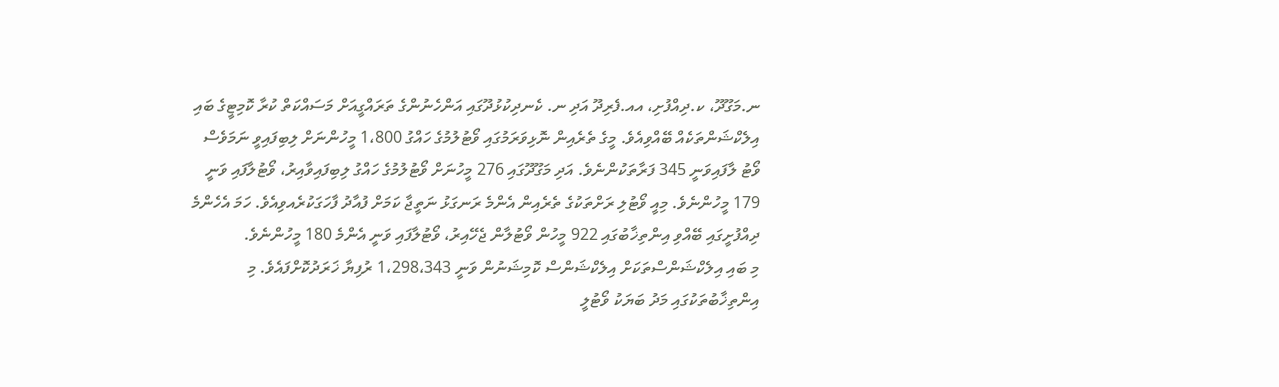ނ.މަގޫދޫ، ކ.ދިއްފުށި، އއ.ފެރިދޫ އަދި ނ. ކެނދިކުޅުދޫގައި އަންހެނުންގެ ތަރައްގީއަށް މަސައްކަތް ކުރާ ކޮމިޓީގެ ބައި އިލެކްޝަންތަކެއް ބޭއްވިއެވެ. މީގެ ތެރެއިން ނޮޅިވަރަމުގައި ވޯޓުލުމުގެ ހައްގު 1،800 މީހުންނަށް ލިބިފައިވީ ނަމަވެސް ވޯޓު ލާފައިވަނީ 345 ފަރާތަކުންނެވެ. އަދި މަގޫދޫގައި 276 މީހުނަށް ވޯޓުލުމުގެ ހައްގު ލިބިފައިވާއިރު، ވޯޓުލާފައި ވަނީ 179 މީހުންނެވެ. މިއީ ވޯޓުލި ރަށްތަކުގެ ތެރެއިން އެންމެ ރަނގަޅު ނަތީޖާ ކަމަށް ފުއާދު ފާހަގަކުރެއވިއެވެ. ހަމަ އެހެންމެ ދިއްފުށީގައި ބޭއްވި އިންތިޚާބުގައި 922 މީހުން ވޯޓުލާން ޖެހޭއިރު، ވޯޓުލާފައި ވަނީ އެންމެ 180 މީހުންނެވެ.
މި ބައި އިލެކްޝަންސްތަކަށް އިލެކްޝަންސް ކޮމިޝަނުން ވަނީ 1،298،343 ރުފިޔާ ޚަރަދުކޮށްފައެވެ. މި އިންތިޚާބުތަކުގައި މަދު ބަޔަކު ވޯޓުލީ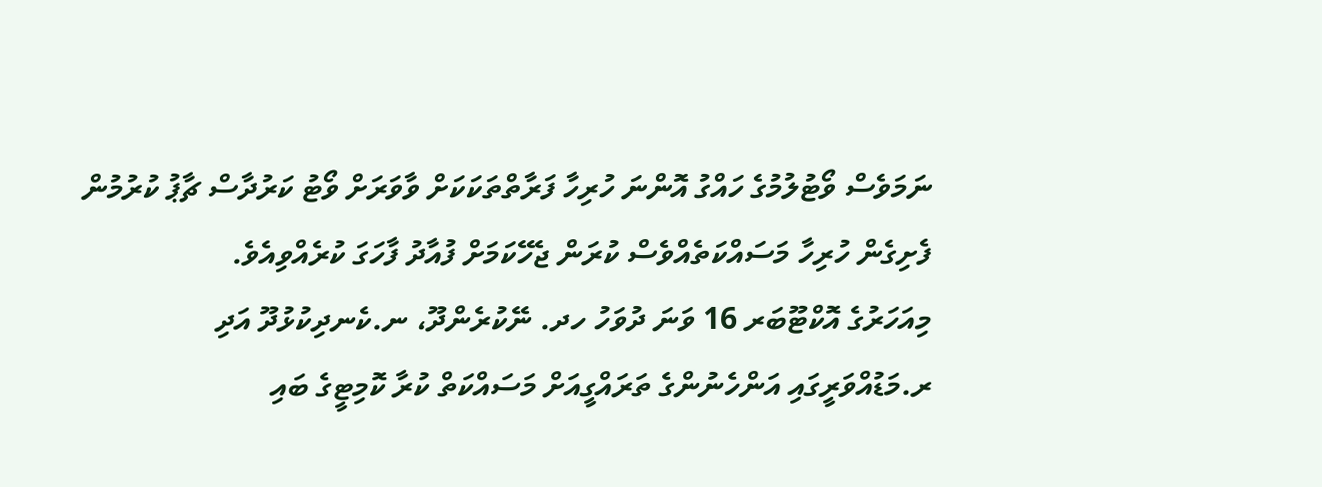ނަމަވެސް ވޯޓުލުމުގެ ހައްގު އޮންނަ ހުރިހާ ފަރާތްތަކަކަށް ވާވަރަށް ވޯޓު ކަރުދާސް ޗާޕު ކުރުމުން ފެށިގެން ހުރިހާ މަސައްކަތެއްވެސް ކުރަން ޖެހޭކަމަށް ފުއާދު ފާހަގަ ކުރެއްވިއެވެ.
މިއަހަރުގެ އޮކްޓޫބަރ 16 ވަނަ ދުވަހު ހދ. ނޭކުރެންދޫ، ނ.ކެނދިކުޅުދޫ އަދި ރ.މަޑުއްވަރީގައި އަންހެނުންގެ ތަރައްގީއަށް މަސައްކަތް ކުރާ ކޮމިޓީގެ ބައި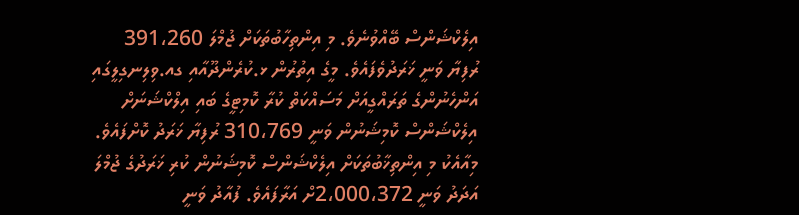އިލެކްޝަންސް ބޭއްވުނެވެ. މި އިންތިހާބުތަކަށް ޖުމްލަ 391،260 ރުފިޔާ ވަނީ ޚަރަދުވެފައެވެ. މީގެ އިތުރުން ޅ.ކުރެންދޫއާއި ގއ.ވިލިނގިލީގައި އަންހެނުންގެ ތަރައްގީއަށް މަސައްކަތް ކުރާ ކޮމިޓީގެ ބައި އިލްކްޝަނަށް އިލެކްޝަންސް ކޮމިޝަނުން ވަނީ 310،769 ރުފިޔާ ޚަރަދު ކޮށްފައެވެ.
މިއާއެކު މި އިންތިޚާބުތަކަށް އިލެކްޝަންސް ކޮމިޝަނުން ކުރި ޚަރަދުގެ ޖުމްލަ އަދަދު ވަނީ 2،000،372ށް އަރާފައެވެ. ފުއާދު ވަނީ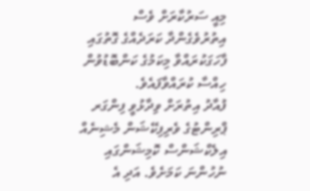މިއީ ސަރުކާރަށް ވެސް އިތުރުވެގެންދާ ކަރަދެއްގެ ގޮތުގައި ފާހަގަކުރައްވާ މިކަމުގެ ކަންބޮޑުވުން ހިއްސާ ކުރައްވާފައެވެ.
ފުއާދު އިތުރަށް ވިދާޅުވީ ފިންގަރ ޕްރިންޓުގެ ވެރިފިކޭޝަން މެޝިނެއް އިލެކްޝަންސް ކޮމިޝަންގައި ނުހުންނަ ކަމަށެވެ. އަދި އެ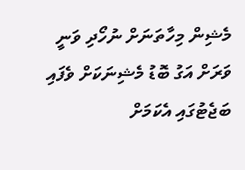މެޝިން މިހާތަނަށް ނުހޯދި ވަނީ ވަރަށް އަގު ބޮޑު މެޝިނަކަށް ވެފައި ބަޖެޓުގައި އެކަމަށް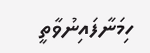ހިމަނާފައިނުވާތީ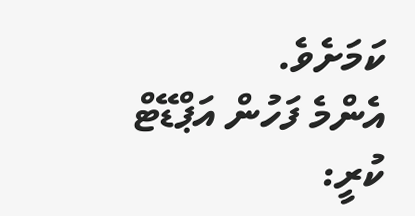ކަމަށެވެ.
އެންމެ ފަހުން އަޕްޑޭޓް ކުރީ: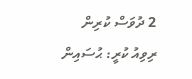2 ދުވަސް ކުރިން
ރިވިއު ކުރީ: ޙުސައިން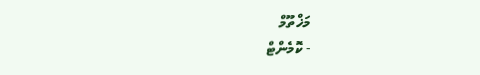މަޚްތޫމް
- ކޮމެންޓް